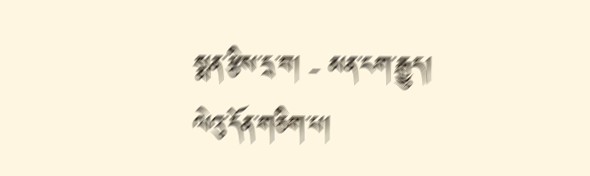སྨན་རྩིས་དྲ་བ། - མན་ངག་རྒྱུད།
ལེའུ་དོན་གཅིག་པ།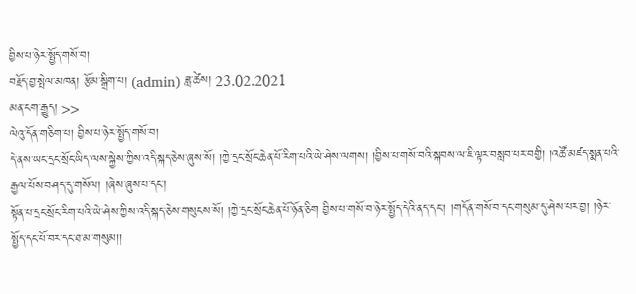བྱིས་པ་ཉེར་སྤྱོད་གསོ་བ།
བརྗོད་བྱ་སྤེལ་མཁན། རྩོམ་སྒྲིག་པ། (admin) ཟླ་ཚེས། 23.02.2021
མན་ངག་རྒྱུད། >>
ལེའུ་དོན་གཅིག་པ། བྱིས་པ་ཉེར་སྤྱོད་གསོ་བ།
དེ་ནས་ཡང་དྲང་སྲོང་ཡིད་ལས་སྐྱེས་ཀྱིས་འདི་སྐད་ཅེས་ཞུས་སོ། །ཀྱེ་དྲང་སྲོང་ཆེན་པོ་རིག་པའི་ཡེ་ཤེས་ལགས། །བྱིས་པ་གསོ་བའི་སྐབས་ལ་ཇི་ལྟར་བསླབ་པར་བགྱི། །འཚོ་མཛད་སྨན་པའི་རྒྱལ་པོས་བཤད་དུ་གསོལ། །ཞེས་ཞུས་པ་དང་།
སྟོན་པ་དྲང་སྲོང་རིག་པའི་ཡེ་ཤེས་ཀྱིས་འདི་སྐད་ཅེས་གསུངས་སོ། །ཀྱེ་དྲང་སྲོང་ཆེན་པོ་ཉོན་ཅིག བྱིས་པ་གསོ་བ་ཉེར་སྤྱོད་དེའི་ནད་དང་། །གདོན་གསོ་བ་དང་གསུམ་དུ་ཤེས་པར་བྱ། །ཉེར་སྤྱོད་དང་པོ་བར་དང་ཐ་མ་གསུམ།།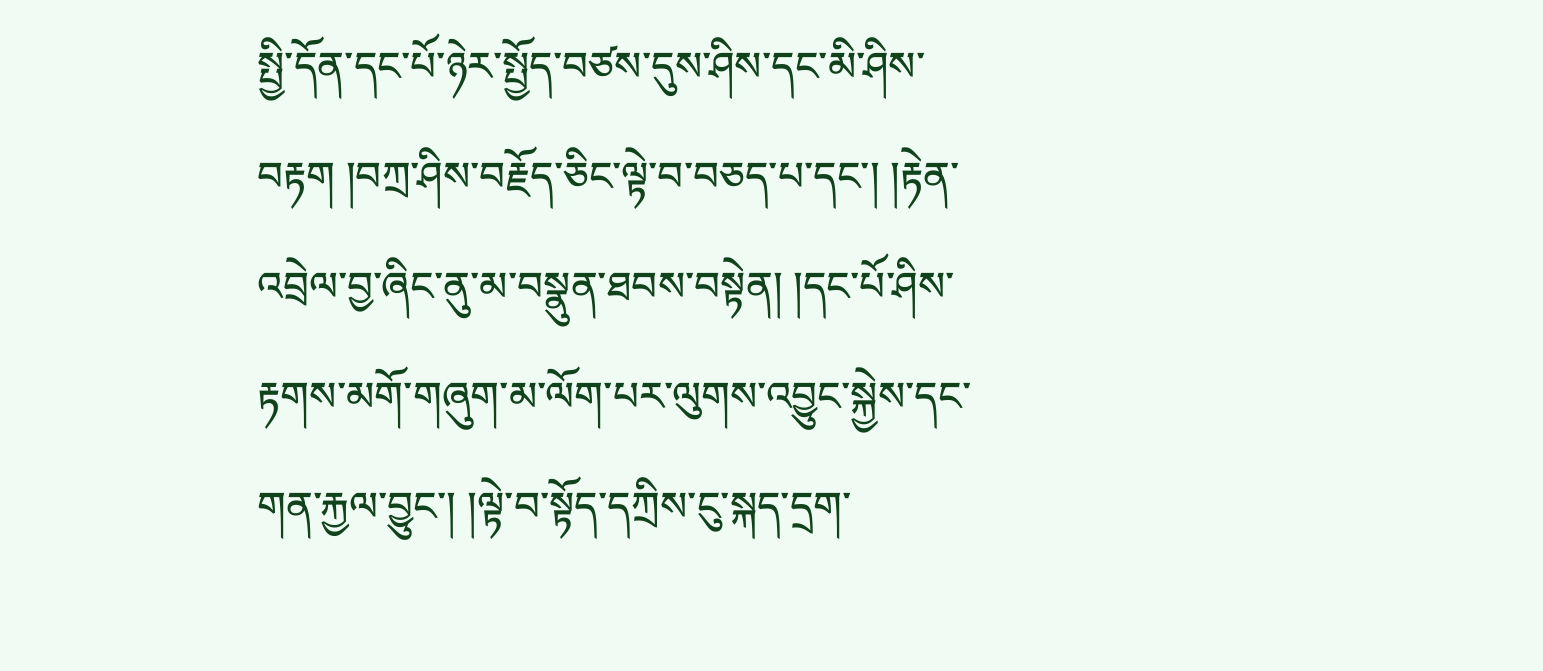སྤྱི་དོན་དང་པོ་ཉེར་སྤྱོད་བཙས་དུས་ཤིས་དང་མི་ཤིས་བརྟག །བཀྲ་ཤིས་བརྗོད་ཅིང་ལྟེ་བ་བཅད་པ་དང་། །རྟེན་འབྲེལ་བྱ་ཞིང་ནུ་མ་བསྣུན་ཐབས་བསྟེན། །དང་པོ་ཤིས་རྟགས་མགོ་གཞུག་མ་ལོག་པར་ལུགས་འབྱུང་སྐྱེས་དང་གན་རྐྱལ་བྱུང་། །ལྟེ་བ་སྟོད་དཀྲིས་ངུ་སྐད་དྲག་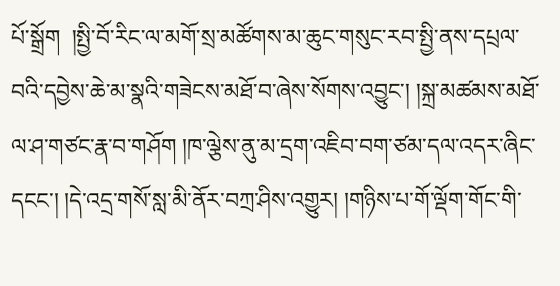པོ་སྒྲོག  །སྤྱི་བོ་རིང་ལ་མགོ་སྲ་མཚོགས་མ་ཆུང་གསུང་རབ་སྤྱི་ནས་དཔྲལ་བའི་དབྱེས་ཆེ་མ་སྣའི་གཟེངས་མཐོ་བ་ཞེས་སོགས་འབྱུང་། །སྐྲ་མཚམས་མཐོ་ལ་ཤ་གཙང་རྣ་བ་གཤོག །ཁ་ལྕེས་ནུ་མ་དྲག་འཇིབ་བག་ཙམ་དལ་འདར་ཞིང་དངང་། །དེ་འདྲ་གསོ་སླ་མི་ནོར་བཀྲ་ཤིས་འགྱུར། །གཉིས་པ་གོ་ལྡོག་གོང་གི་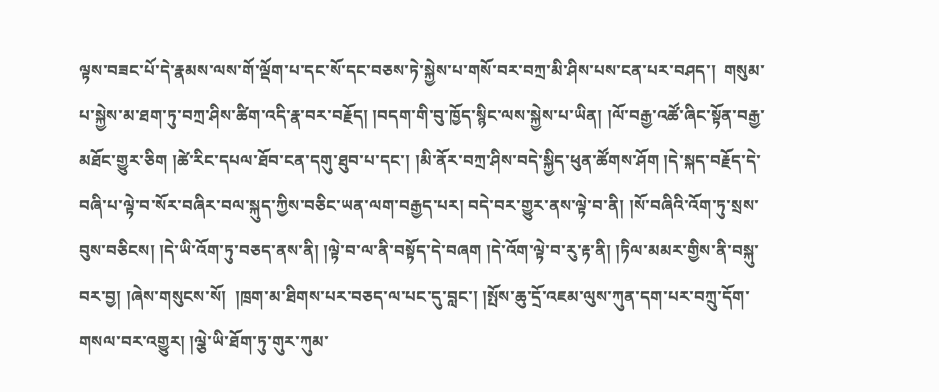ལྟས་བཟང་པོ་དེ་རྣམས་ལས་གོ་ལྡོག་པ་དང་སོ་དང་བཅས་ཏེ་སྐྱེས་པ་གསོ་བར་བཀྲ་མི་ཤིས་པས་ངན་པར་བཤད་།  གསུམ་པ་སྐྱེས་མ་ཐག་ཏུ་བཀྲ་ཤིས་ཚིག་འདི་རྣ་བར་བརྗོད། །བདག་གི་བུ་ཁྱོད་སྙིང་ལས་སྐྱེས་པ་ཡིན། །ལོ་བརྒྱ་འཚོ་ཞིང་སྟོན་བརྒྱ་མཐོང་གྱུར་ཅིག །ཚེ་རིང་དཔལ་ཐོབ་ངན་དགུ་ཐུབ་པ་དང་། །མི་ནོར་བཀྲ་ཤིས་བདེ་སྐྱིད་ཕུན་ཚོགས་ཤོག །དེ་སྐད་བརྗོད་དེ་བཞི་པ་ལྟེ་བ་སོར་བཞིར་བལ་སྐུད་ཀྱིས་བཅིང་ཡན་ལག་བརྒྱད་པར། བདེ་བར་གྱུར་ནས་ལྟེ་བ་ནི། །སོ་བཞིའི་འོག་ཏུ་སྲས་བུས་བཅིངས། །དེ་ཡི་འོག་ཏུ་བཅད་ནས་ནི། །ལྟེ་བ་ལ་ནི་བསྟོད་དེ་བཞག །དེ་འོག་ལྟེ་བ་རུ་རྟ་ནི། །ཏིལ་མམར་གྱིས་ནི་བསྐུ་བར་བྱ། །ཞེས་གསུངས་སོ།  །ཁྲག་མ་ཐིགས་པར་བཅད་ལ་པང་དུ་བླང་། །སྤོས་ཆུ་དྲོ་འཇམ་ལུས་ཀུན་དག་པར་བཀྲུ་དོག་གསལ་བར་འགྱུར། །ལྕེ་ཡི་ཐོག་ཏུ་གུར་ཀུམ་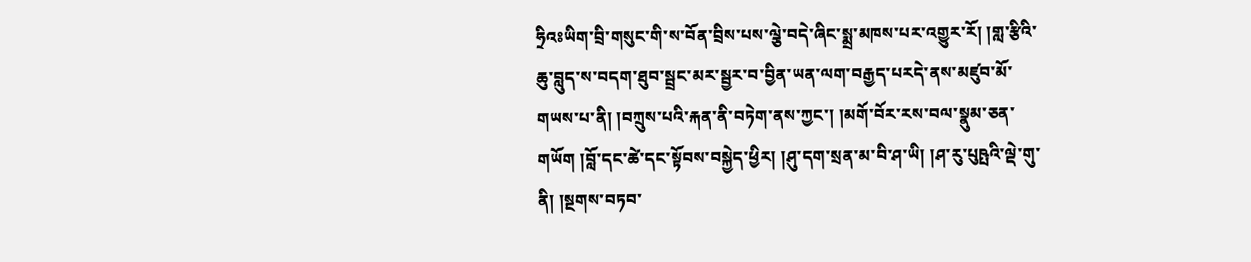ཧྲིའཿཡིག་བྲི་གསུང་གི་ས་བོན་བྲིས་པས་ལྕེ་བདེ་ཞིང་སྨྲ་མཁས་པར་འགྱུར་རོ། །གླ་རྩིའི་ཆུ་བླུད་ས་བདག་ཐུབ་སྦྲང་མར་སྦྱར་བ་བྱིན་ཡན་ལག་བརྒྱད་པརདེ་ནས་མཛུབ་མོ་གཡས་པ་ནི། །བཀྲུས་པའི་རྐན་ནི་བཏེག་ནས་ཀྱང་། །མགོ་བོར་རས་བལ་སྣུམ་ཅན་གཡོག །བློ་དང་ཚེ་དང་སྟོབས་བསྐྱེད་ཕྱིར། །ཤུ་དག་སྲན་མ་བི་ཤ་ཡི། །ཤ་རུ་པུཥྤའི་ལྡེ་གུ་ནི། །སྔགས་བཏབ་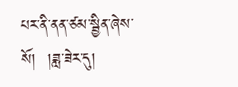པར་ནི་ནན་ཙམ་སྦྱིན་ཞེས་སོ།  །ཟླ་ཟེར་དུ།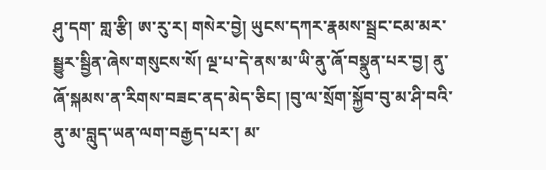ཤུ་དག་ གླ་རྩི། ཨ་རུ་ར། གསེར་བྱེ། ཡུངས་དཀར་རྣམས་སྦྲང་ངམ་མར་སྦྱུར་སྦྱིན་ཞེས་གསུངས་སོ། ལྔ་པ་དེ་ནས་མ་ཡི་ནུ་ཞོ་བསྣུན་པར་བྱ། ནུ་ཞོ་སྐམས་ན་རིགས་བཟང་ནད་མེད་ཅིང། །བུ་ལ་སྲོག་སྐྱོབ་བུ་མ་ཤི་བའི་ནུ་མ་བླུད་ཡན་ལག་བརྒྱད་པར་། མ་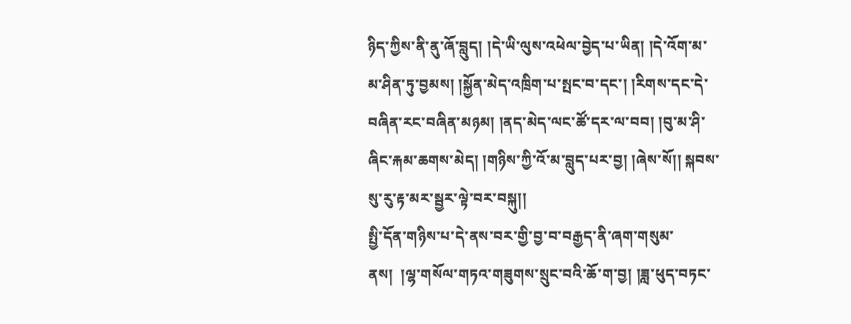ཉིད་ཀྱིས་ནི་ནུ་ཞོ་བླུད། །དེ་ཡི་ལུས་འཕེལ་བྱེད་པ་ཡིན། །དེ་འོག་མ་མ་ཤིན་ཏུ་བྱམས། །སྐྱོན་མེད་འཁྲིག་པ་སྤང་བ་དང་། །རིགས་དང་དེ་བཞིན་རང་བཞིན་མཉམ། །ནད་མེད་ལང་ཚོ་དར་ལ་བབ། །བུ་མ་ཤི་ཞིང་རྐམ་ཆགས་མེད། །གཉིས་ཀྱི་འོ་མ་བླུད་པར་བྱ། །ཞེས་སོ།། སྐབས་སུ་རུ་རྟ་མར་སྦྱར་ལྟེ་བར་བསྐུ།།
སྤྱི་དོན་གཉིས་པ་དེ་ནས་བར་གྱི་བྱ་བ་བརྒྱད་ནི་ཞག་གསུམ་ནས།  །ལྷ་གསོལ་གཏའ་གཟུགས་སྲུང་བའི་ཆོ་ག་བྱ། །ཟླ་ཕུད་བཏང་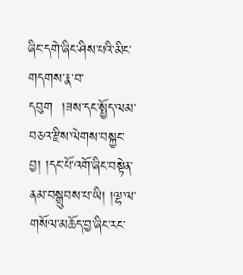ཞིང་དགེ་ཞིང་ཤིས་པའི་མིང་གདགས་རྣ་བ་དབུག  །ཟས་དང་སྤྱོད་ལམ་བཅའ་རྫིས་ལེགས་བསྐྱང་བྱ། །དང་པོ་འགོ་ཞིང་བསྟེན་ནམ་བསྒྲུབས་པ་ཡི། །ལྷ་ལ་གསོལ་མཆོད་བྱ་ཞིང་རང་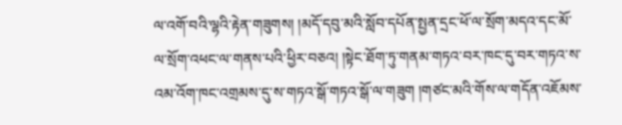ལ་འགོ་བའི་ལྷའི་རྟེན་གཟུགས། །མདོ་དབུ་མའི་སློབ་དཔོན་སྤྱན་དྲང་ཕོ་ལ་སྲོག་མདའ་དང་མོ་ལ་སྲོག་འཕང་ལ་གནས་པའི་ཕྱིར་བཅའ། །སྟེང་ཐོག་ཏུ་གནམ་གཏའ་བར་ཁང་དུ་བར་གཏའ་ས་འམ་འོག་ཁང་འགྲམས་དུ་ས་གཏའ་སྒོ་གཏའ་སྒོ་ལ་གཟུག །གཙང་མའི་གོས་ལ་གདོན་འཇོམས་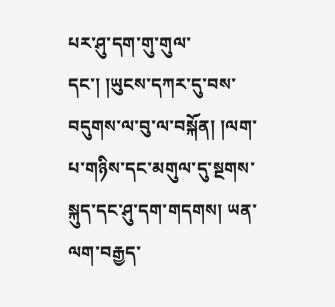པར་ཤུ་དག་གུ་གུལ་དང་། །ཡུངས་དཀར་དུ་བས་བདུགས་ལ་བུ་ལ་བསྐོན། །ལག་པ་གཉིས་དང་མགུལ་དུ་སྔགས་སྐུད་དང་ཤུ་དག་གདགས། ཡན་ལག་བརྒྱད་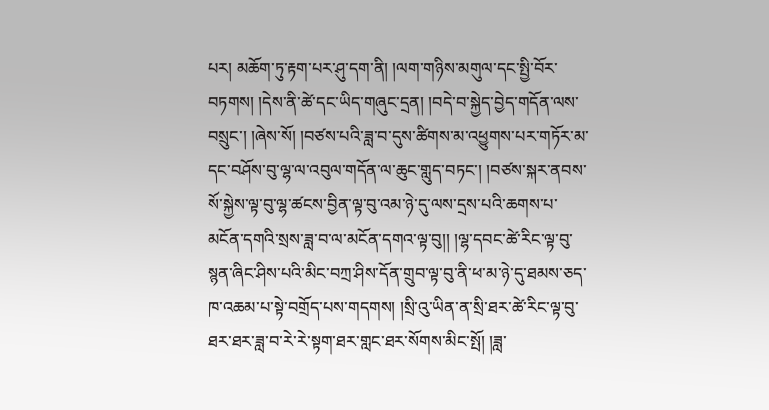པར། མཆོག་ཏུ་རྟག་པར་ཤུ་དག་ནི། །ལག་གཉིས་མགུལ་དང་སྤྱི་བོར་བཏགས། །དེས་ནི་ཚེ་དང་ཡིད་གཞུང་དྲན། །བདེ་བ་སྐྱེད་བྱེད་གདོན་ལས་བསྲུང་། །ཞེས་སོ། །བཙས་པའི་ཟླ་བ་དུས་ཚིགས་མ་འཕྱུགས་པར་གཏོར་མ་དང་བཤོས་བུ་ལྷ་ལ་འབུལ་གདོན་ལ་ཆུང་གླུད་བཏང་། །བཙས་སྐར་ནབས་སོ་སྐྱེས་ལྟ་བུ་ལྷ་ཚངས་བྱིན་ལྟ་བུ་འམ་ཉེ་དུ་ལས་དྲས་པའི་ཆགས་པ་མངོན་དགའི་སྲས་ཟླ་བ་ལ་མངོན་དགའ་ལྟ་བུ།། །ལྷ་དབང་ཚེ་རིང་ལྟ་བུ་སྙན་ཞིང་ཤིས་པའི་མིང་བཀྲ་ཤིས་དོན་གྲུབ་ལྟ་བུ་ནི་ཕ་མ་ཉེ་དུ་ཐམས་ཅད་ཁ་འཆམ་པ་སྟེ་བགྲོད་པས་གདགས། །སྲི་འུ་ཡིན་ན་སྲི་ཐར་ཚེ་རིང་ལྟ་བུ་ཐར་ཐར་ཟླ་བ་རེ་རེ་སྟག་ཐར་གླང་ཐར་སོགས་མིང་སྤོ། །ཟླ་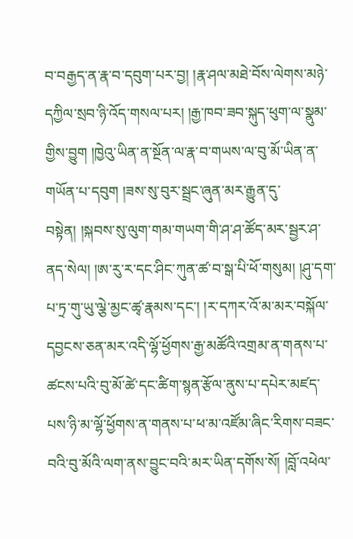བ་བརྒྱད་ན་རྣ་བ་དབུག་པར་བྱ། །རྣ་ཤལ་མཐེ་བོས་ལེགས་མཉེ་དཀྱིལ་སྲབ་ཉི་འོད་གསལ་པར། །རྒྱ་ཁབ་ཟབ་སྐུད་ཕུག་ལ་སྣུམ་གྱིས་བྱུག །ཁྱེའུ་ཡིན་ན་སྔོན་ལ་རྣ་བ་གཡས་ལ་བུ་མོ་ཡིན་ན་གཡོན་པ་དབུག །ཟས་སུ་བུར་སྦྲང་ཞུན་མར་རྒྱུན་དུ་བསྟེན། །སྐབས་སུ་ལུག་གམ་གཡག་གི་ཤ་ཤ་ཚོད་མར་སྦྱར་ཤ་ནད་སེལ། །ཨ་རུ་ར་དང་ཤིང་ཀུན་ཚ་བ་སྒ་པི་ཕོ་གསུམ། །ཤུ་དག་པ་ཏྲ་གུ་ཡུ་ལྕེ་མྱང་ཚྭ་རྣམས་དང་། །ར་དཀར་འོ་མ་མར་བསྐོལ་དབྱངས་ཅན་མར་འདི་ལྷོ་ཕྱོགས་རྒྱ་མཚོའི་འགྲམ་ན་གནས་པ་ཚངས་པའི་བུ་མོ་ཚེ་དང་ཚིག་སྙན་རྩོལ་ནུས་པ་དཔེར་མཛད་པས་ཉི་མ་ལྷོ་ཕྱོགས་ན་གནས་པ་ཕ་མ་འཛོམ་ཞིང་རིགས་བཟང་བའི་བུ་མོའི་ལག་ནས་བྱུང་བའི་མར་ཡིན་དགོས་སོ། །བློ་འཕེལ་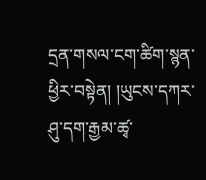དྲན་གསལ་ངག་ཚིག་སྙན་ཕྱིར་བསྟེན། །ཡུངས་དཀར་ཤུ་དག་རྒྱམ་ཚྭ་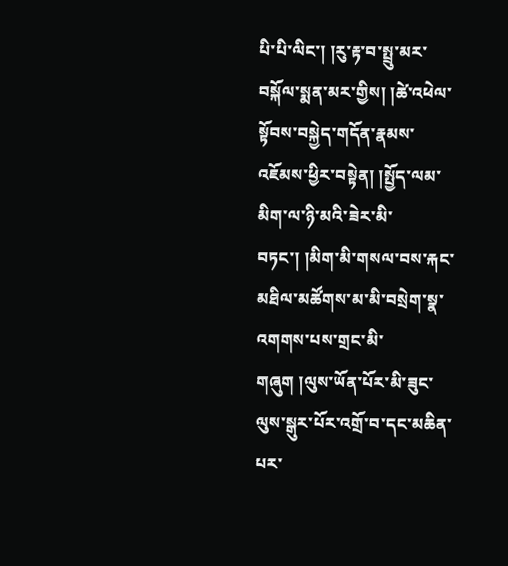པི་པི་ལིང་། །རུ་རྟ་བ་སྤྲུ་མར་བསྐོལ་སྨན་མར་གྱིས། །ཚེ་འཕེལ་སྟོབས་བསྐྱེད་གདོན་རྣམས་འཇོམས་ཕྱིར་བསྟེན། །སྤྱོད་ལམ་མིག་ལ་ཉི་མའི་ཟེར་མི་བཏང་། །མིག་མི་གསལ་བས་རྐང་མཐིལ་མཚོགས་མ་མི་བསྲེག་སྣ་འགགས་པས་གྲང་མི་གཞུག །ལུས་ཡོན་པོར་མི་ཟུང་ལུས་སྒུར་པོར་འགྲོ་བ་དང་མཆིན་པར་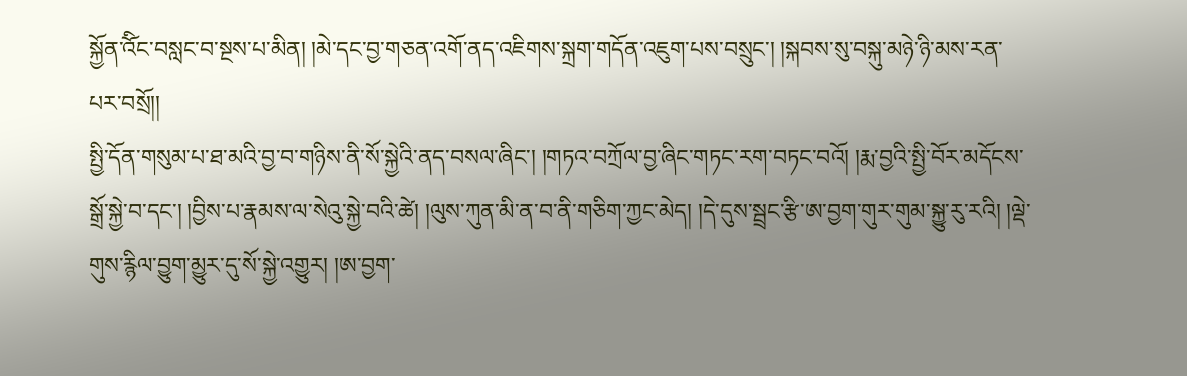སྐྱོན་འོིང་བསླང་བ་སྔས་པ་མིན། །མེ་དང་བྱ་གཅན་འགོ་ནད་འཇིགས་སྐྲག་གདོན་འཇུག་པས་བསྲུང་། །སྐབས་སུ་བསྐུ་མཉེ་ཉི་མས་རན་པར་བསྲོ།།
སྤྱི་དོན་གསུམ་པ་ཐ་མའི་བྱ་བ་གཉིས་ནི་སོ་སྐྱེའི་ནད་བསལ་ཞིང་། །གཏའ་བཀྲོལ་བྱ་ཞིང་གཏང་རག་བཏང་བའོ། །རྨ་བྱའི་སྤྱི་བོར་མདོངས་སྒྲོ་སྐྱེ་བ་དང་། །བྱིས་པ་རྣམས་ལ་སེའུ་སྐྱེ་བའི་ཚེ། །ལུས་ཀུན་མི་ན་བ་ནི་གཅིག་ཀྱང་མེད། །དེ་དུས་སྦྲང་རྩི་ཨ་བྱག་གུར་གུམ་སྐྱུ་རུ་རའི། །ལྡེ་གུས་རྙིལ་བྱུག་མྱུར་དུ་སོ་སྐྱེ་འགྱུར། །ཨ་བྱག་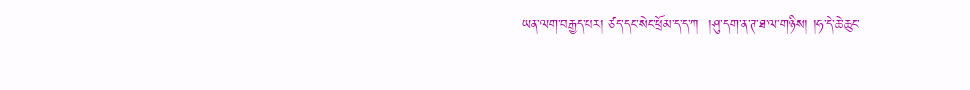ཡན་ལག་བརྒྱད་པར། ཙད་དང་སེང་ཕྲོམ་ད་ད་ཀ  །ཤུ་དག་ན་ཊ་ཐ་ལ་གཉིས། །ཧ་དེ་ཆེ་ཆུང་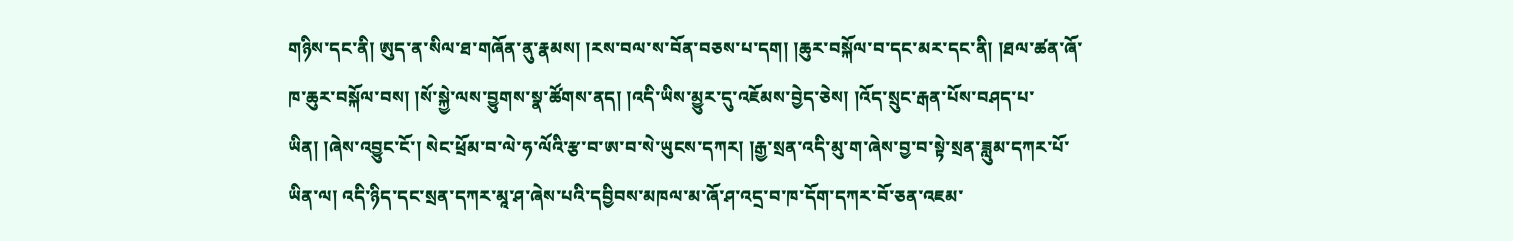གཉིས་དང་ནི། ཨུད་ན་སིལ་ཐ་གཞོན་ནུ་རྣམས། །རས་བལ་ས་བོན་བཅས་པ་དག། །ཆུར་བསྐོལ་བ་དང་མར་དང་ནི། །ཐལ་ཚན་ཞོ་ཁ་ཆུར་བསྐོལ་བས། །སོ་སྐྱེ་ལས་བྱུགས་སྣ་ཚོགས་ནད། །འདི་ཡིས་མྱུར་དུ་འཇོམས་བྱེད་ཅེས། །འོད་སྲུང་རྒན་པོས་བཤད་པ་ཡིན། །ཞེས་འབྱུང་ངོ་། སེང་ཕྲོམ་བ་ལེ་ཧ་ལོའི་རྩ་བ་ཨ་བ་སེ་ཡུངས་དཀར། །རྒྱ་སྲན་འདི་མུ་ག་ཞེས་བྱ་བ་སྟེ་སྲན་ཟླུམ་དཀར་པོ་ཡིན་ལ། འདི་ཉིད་དང་སྲན་དཀར་མཱ་ཤ་ཞེས་པའི་དབྱིབས་མཁལ་མ་ཞོ་ཤ་འདྲ་བ་ཁ་དོག་དཀར་བོ་ཅན་འཇམ་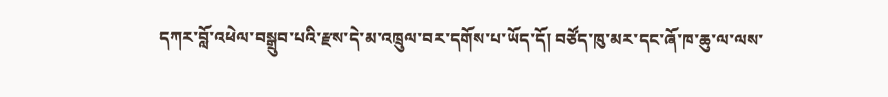དཀར་བློ་འཕེལ་བསྒྲུབ་པའི་རྫས་དེ་མ་འཁྲུལ་བར་དགོས་པ་ཡོད་དོ། བཙོད་ཁུ་མར་དང་ཞོ་ཁ་ཆུ་ལ་ལས་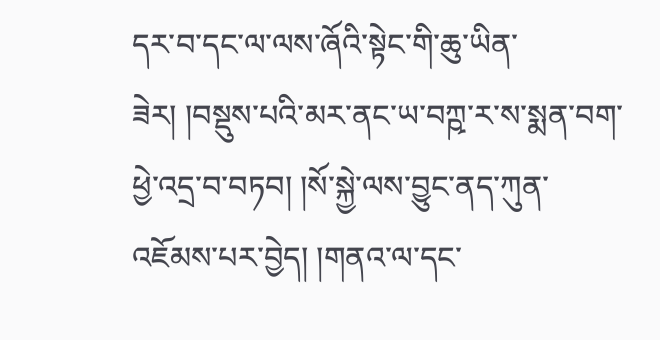དར་བ་དང་ལ་ལས་ཞོའི་སྟེང་གི་ཆུ་ཡིན་ཟེར། །བསྡུས་པའི་མར་ནང་ཡ་བཀྵ་ར་ས་སྨན་བག་ཕྱེ་འདྲ་བ་བཏབ། །སོ་སྐྱེ་ལས་བྱུང་ནད་ཀུན་འཇོམས་པར་བྱེད། །གནའ་ལ་དང་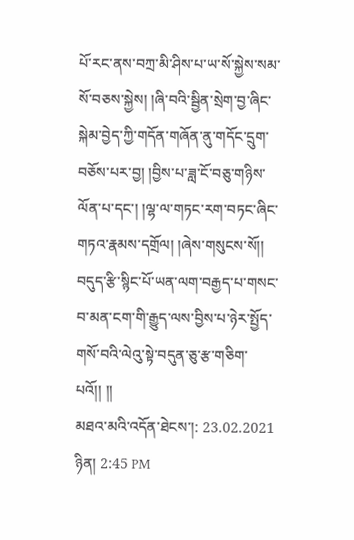པོ་རང་ནས་བཀྲ་མི་ཤིས་པ་ཡ་སོ་སྐྱེས་སམ་སོ་བཅས་སྐྱེས། །ཞི་བའི་སྦྱིན་སྲེག་བྱ་ཞིང་སྐེམ་བྱེད་ཀྱི་གདོན་གཞོན་ནུ་གདོང་དྲུག་བཅོས་པར་བྱ། །བྱིས་པ་ཟླ་ངོ་བཅུ་གཉིས་ལོན་པ་དང་། །ལྷ་ལ་གཏང་རག་བཏང་ཞིང་གཏའ་རྣམས་དགྲོལ། །ཞེས་གསུངས་སོ།།
བདུད་རྩི་སྙིང་པོ་ཡན་ལག་བརྒྱད་པ་གསང་བ་མན་ངག་གི་རྒྱུད་ལས་བྱིས་པ་ཉེར་སྤྱོད་གསོ་བའི་ལེའུ་སྟེ་བདུན་ཅུ་རྩ་གཅིག་པའོ།། །།
མཐའ་མའི་འདོན་ཐེངས་།: 23.02.2021 ཉིན། 2:45 PM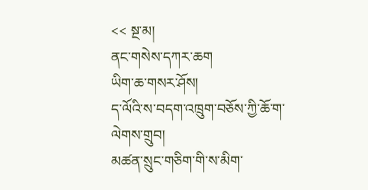<< སྔ་མ།
ནང་གསེས་དཀར་ཆག
ཡིག་ཆ་གསར་ཤོས།
ད་ལོའི་ས་བདག་འཁྲུག་བཅོས་ཀྱི་ཆོ་ག་ལེགས་གྲུབ།
མཚན་སྲུང་གཅིག་གི་ས་མིག་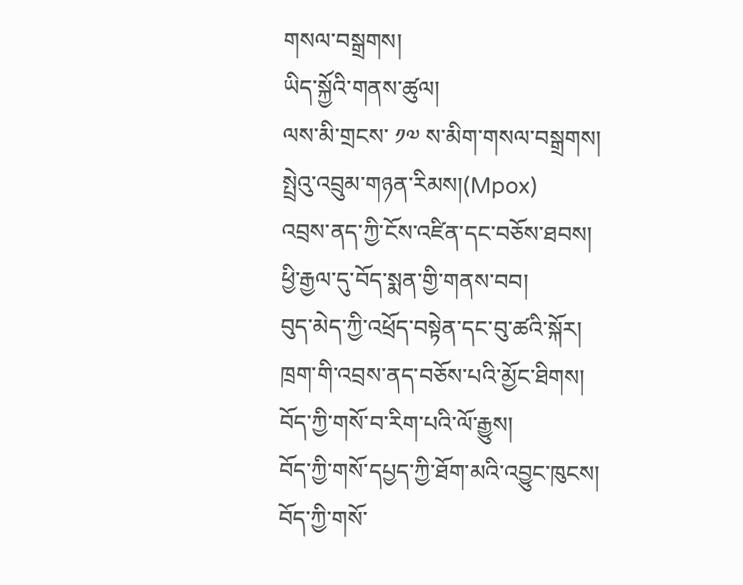གསལ་བསྒྲགས།
ཡིད་སྐྱོའི་གནས་ཚུལ།
ལས་མི་གྲངས་ ༡༧ ས་མིག་གསལ་བསྒྲགས།
སྤྲེའུ་འབྲུམ་གཉན་རིམས།(Mpox)
འབྲས་ནད་ཀྱི་ངོས་འཛིན་དང་བཅོས་ཐབས།
ཕྱི་རྒྱལ་དུ་བོད་སྨན་གྱི་གནས་བབ།
བུད་མེད་ཀྱི་འཕྲོད་བསྟེན་དང་བུ་ཚའི་སྐོར།
ཁྲག་གི་འབྲས་ནད་བཅོས་པའི་མྱོང་ཐིགས།
བོད་ཀྱི་གསོ་བ་རིག་པའི་ལོ་རྒྱུས།
བོད་ཀྱི་གསོ་དཔྱད་ཀྱི་ཐོག་མའི་འབྱུང་ཁུངས།
བོད་ཀྱི་གསོ་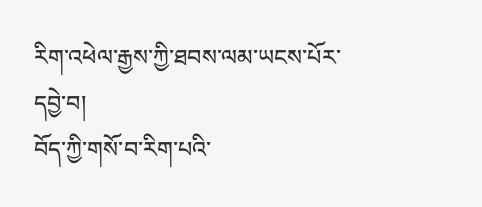རིག་འཕེལ་རྒྱས་ཀྱི་ཐབས་ལམ་ཡངས་པོར་དབྱེ་བ།
བོད་ཀྱི་གསོ་བ་རིག་པའི་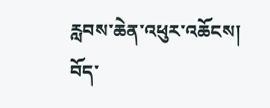རླབས་ཆེན་འཕུར་འཆོངས།
བོད་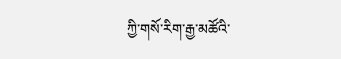ཀྱི་གསོ་རིག་རྒྱ་མཚོའི་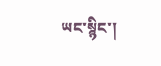ཡང་སྙིང་།